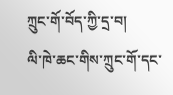ཀྲུང་གོ་བོད་ཀྱི་དྲ་བ།
ལི་ཁེ་ཆང་གིས་ཀྲུང་གོ་དང་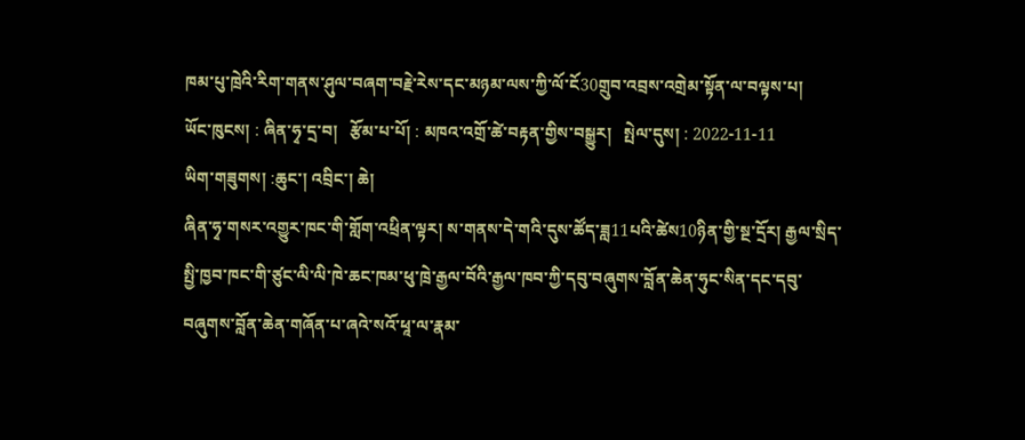ཁམ་པུ་ཁྲེའི་རིག་གནས་ཤུལ་བཞག་བརྗེ་རེས་དང་མཉམ་ལས་ཀྱི་ལོ་ངོ30གྲུབ་འབྲས་འགྲེམ་སྟོན་ལ་བལྟས་པ།
ཡོང་ཁུངས། : ཞིན་ཧྭ་དྲ་བ།   རྩོམ་པ་པོ། : མཁའ་འགྲོ་ཚེ་བརྟན་གྱིས་བསྒྱུར།   སྤེལ་དུས། : 2022-11-11
ཡིག་གཟུགས། :ཆུང་། འབྲིང་། ཆེ།
ཞིན་ཧྭ་གསར་འགྱུར་ཁང་གི་གློག་འཕྲིན་ལྟར། ས་གནས་དེ་གའི་དུས་ཚོད་ཟླ11པའི་ཚེས10ཉིན་གྱི་སྔ་དྲོར། རྒྱལ་སྲིད་སྤྱི་ཁྱབ་ཁང་གི་ཙུང་ལི་ལི་ཁེ་ཆང་ཁམ་ཕུ་ཁྲེ་རྒྱལ་བོའི་རྒྱལ་ཁབ་ཀྱི་དབུ་བཞུགས་བློན་ཆེན་ཧུང་སིན་དང་དབུ་བཞུགས་བློན་ཆེན་གཞོན་པ་ཞའེ་སའོ་ཕཱ་ལ་རྣམ་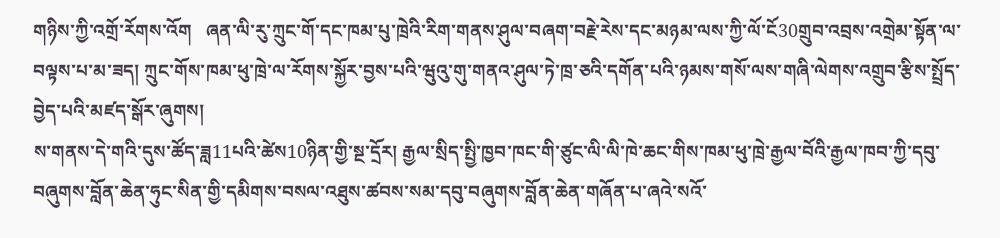གཉིས་ཀྱི་འགྲོ་རོགས་འོག   ཞན་ལི་རུ་ཀྲུང་གོ་དང་ཁམ་པུ་ཁྲེའི་རིག་གནས་ཤུལ་བཞག་བརྗེ་རེས་དང་མཉམ་ལས་ཀྱི་ལོ་ངོ30གྲུབ་འབྲས་འགྲེམ་སྟོན་ལ་བལྟས་པ་མ་ཟད། ཀྲུང་གོས་ཁམ་ཕུ་ཁྲེ་ལ་རོགས་སྐྱོར་བྱས་པའི་ཝུའུ་གུ་གནའ་ཤུལ་ཏེ་ཁྲ་ཅའི་དགོན་པའི་ཉམས་གསོ་ལས་གཞི་ལེགས་འགྲུབ་རྩིས་སྤྲོད་བྱེད་པའི་མཛད་སྒོར་ཞུགས།
ས་གནས་དེ་གའི་དུས་ཚོད་ཟླ11པའི་ཚེས10ཉིན་གྱི་སྔ་དྲོར། རྒྱལ་སྲིད་སྤྱི་ཁྱབ་ཁང་གི་ཙུང་ལི་ལི་ཁེ་ཆང་གིས་ཁམ་ཕུ་ཁྲེ་རྒྱལ་བོའི་རྒྱལ་ཁབ་ཀྱི་དབུ་བཞུགས་བློན་ཆེན་ཧུང་སིན་གྱི་དམིགས་བསལ་འཐུས་ཚབས་སམ་དབུ་བཞུགས་བློན་ཆེན་གཞོན་པ་ཞའེ་སའོ་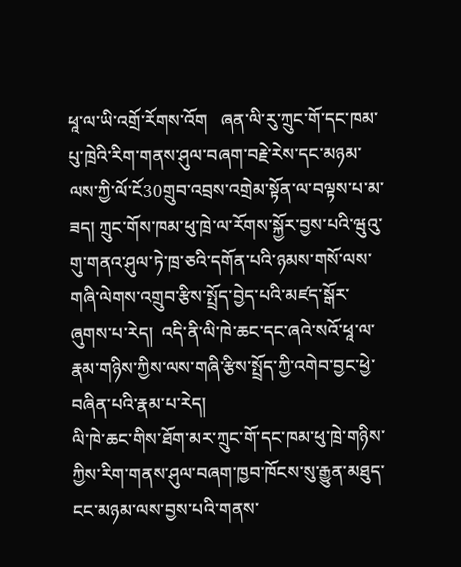ཕཱ་ལ་ཡི་འགྲོ་རོགས་འོག   ཞན་ལི་རུ་ཀྲུང་གོ་དང་ཁམ་པུ་ཁྲེའི་རིག་གནས་ཤུལ་བཞག་བརྗེ་རེས་དང་མཉམ་ལས་ཀྱི་ལོ་ངོ30གྲུབ་འབྲས་འགྲེམ་སྟོན་ལ་བལྟས་པ་མ་ཟད། ཀྲུང་གོས་ཁམ་ཕུ་ཁྲེ་ལ་རོགས་སྐྱོར་བྱས་པའི་ཝུའུ་གུ་གནའ་ཤུལ་ཏེ་ཁྲ་ཅའི་དགོན་པའི་ཉམས་གསོ་ལས་གཞི་ལེགས་འགྲུབ་རྩིས་སྤྲོད་བྱེད་པའི་མཛད་སྒོར་ཞུགས་པ་རེད།  འདི་ནི་ལི་ཁེ་ཆང་དང་ཞའེ་སའོ་ཕཱ་ལ་རྣམ་གཉིས་ཀྱིས་ལས་གཞི་རྩིས་སྤྲོད་ཀྱི་འགེབ་བྱང་ཕྱེ་བཞིན་པའི་རྣམ་པ་རེད།
ལི་ཁེ་ཆང་གིས་ཐོག་མར་ཀྲུང་གོ་དང་ཁམ་ཕུ་ཁྲེ་གཉིས་ཀྱིས་རིག་གནས་ཤུལ་བཞག་ཁྱབ་ཁོངས་སུ་རྒྱུན་མཐུད་ངང་མཉམ་ལས་བྱས་པའི་གནས་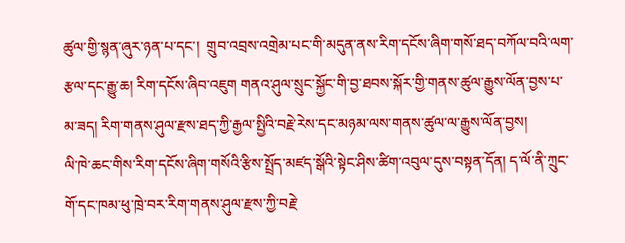ཚུལ་གྱི་སྙན་ཞུར་ཉན་པ་དང་།  གྲུབ་འབྲས་འགྲེམ་པང་གི་མདུན་ནས་རིག་དངོས་ཞིག་གསོ་ཐད་བཀོལ་བའི་ལག་རྩལ་དང་རྒྱུ་ཆ། རིག་དངོས་ཞིབ་འཇུག གནའ་ཤུལ་སྲུང་སྐྱོང་གི་བྱ་ཐབས་སྐོར་གྱི་གནས་ཚུལ་རྒྱུས་ལོན་བྱས་པ་མ་ཟད། རིག་གནས་ཤུལ་རྫས་ཐད་ཀྱི་རྒྱལ་སྤྱིའི་བརྗེ་རེས་དང་མཉམ་ལས་གནས་ཚུལ་ལ་རྒྱུས་ལོན་བྱས།
ལི་ཁེ་ཆང་གིས་རིག་དངོས་ཞིག་གསོའི་རྩིས་སྤྲོད་མཛད་སྒོའི་སྟེང་ཤིས་ཚིག་འབུལ་དུས་བསྟན་དོན། ད་ལོ་ནི་ཀྲུང་གོ་དང་ཁམ་ཕུ་ཁྲེ་བར་རིག་གནས་ཤུལ་རྫས་ཀྱི་བརྗེ་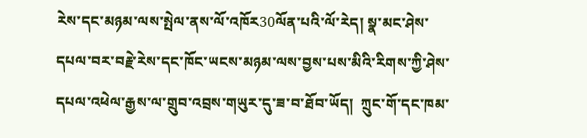རེས་དང་མཉམ་ལས་སྤེལ་ནས་ལོ་འཁོར30ལོན་པའི་ལོ་རེད། སྣ་མང་ཤེས་དཔལ་བར་བརྗེ་རེས་དང་ཁོང་ཡངས་མཉམ་ལས་བྱས་པས་མིའི་རིགས་ཀྱི་ཤེས་དཔལ་འཕེལ་རྒྱས་ལ་གྲུབ་འབྲས་གཡུར་དུ་ཟ་བ་ཐོབ་ཡོད།  ཀྲུང་གོ་དང་ཁམ་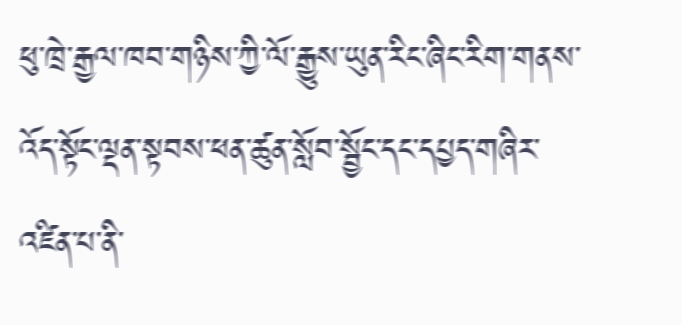ཕུ་ཁྲེ་རྒྱལ་ཁབ་གཉིས་ཀྱི་ལོ་རྒྱུས་ཡུན་རིང་ཞིང་རིག་གནས་འོད་སྟོང་ལྡན་སྟབས་ཕན་ཚུན་སློབ་སྦྱོང་དང་དཔྱད་གཞིར་འཛིན་པ་ནི་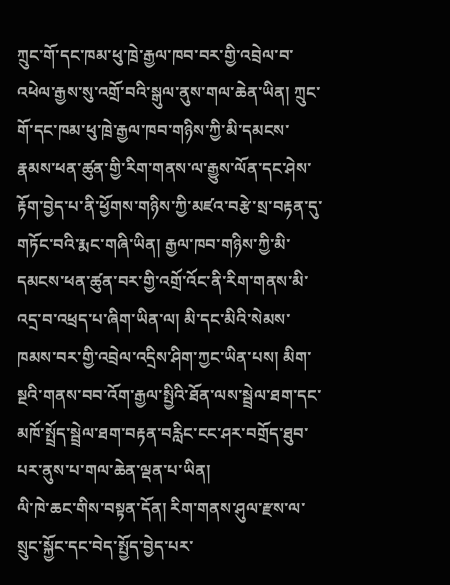ཀྲུང་གོ་དང་ཁམ་ཕུ་ཁྲེ་རྒྱལ་ཁབ་བར་གྱི་འབྲེལ་བ་འཕེལ་རྒྱས་སུ་འགྲོ་བའི་སྒུལ་ནུས་གལ་ཆེན་ཡིན། ཀྲུང་གོ་དང་ཁམ་ཕུ་ཁྲེ་རྒྱལ་ཁབ་གཉིས་ཀྱི་མི་དམངས་རྣམས་ཕན་ཚུན་གྱི་རིག་གནས་ལ་རྒྱུས་ལོན་དང་ཤེས་རྟོག་བྱེད་པ་ནི་ཕྱོགས་གཉིས་ཀྱི་མཛའ་བརྩེ་སྲ་བརྟན་དུ་གཏོང་བའི་རྨང་གཞི་ཡིན། རྒྱལ་ཁབ་གཉིས་ཀྱི་མི་དམངས་ཕན་ཚུན་བར་གྱི་འགྲོ་འོང་ནི་རིག་གནས་མི་འདྲ་བ་འཕྲད་པ་ཞིག་ཡིན་ལ། མི་དང་མིའི་སེམས་ཁམས་བར་གྱི་འབྲེལ་འདྲིས་ཤིག་ཀྱང་ཡིན་པས། མིག་སྔའི་གནས་བབ་འོག་རྒྱལ་སྤྱིའི་ཐོན་ལས་སྦྲེལ་ཐག་དང་མཁོ་སྤྲོད་སྦྲེལ་ཐག་བརྟན་བརླིང་ངང་ཤར་བགྲོད་ཐུབ་པར་ནུས་པ་གལ་ཆེན་ལྡན་པ་ཡིན།
ལི་ཁེ་ཆང་གིས་བསྟན་དོན། རིག་གནས་ཤུལ་རྫས་ལ་སྲུང་སྐྱོང་དང་བེད་སྤྱོད་བྱེད་པར་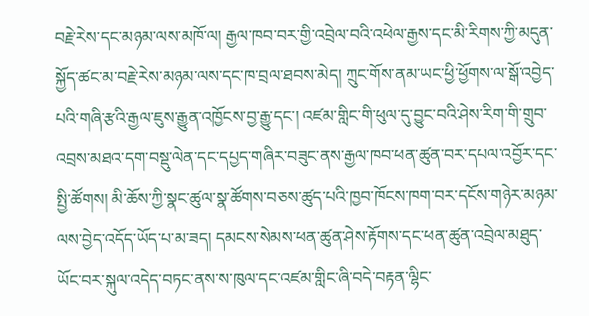བརྗེ་རེས་དང་མཉམ་ལས་མཁོ་ལ། རྒྱལ་ཁབ་བར་གྱི་འབྲེལ་བའི་འཕེལ་རྒྱས་དང་མི་རིགས་ཀྱི་མདུན་སྐྱོད་ཚང་མ་བརྗེ་རེས་མཉམ་ལས་དང་ཁ་བྲལ་ཐབས་མེད། ཀྲུང་གོས་ནམ་ཡང་ཕྱི་ཕྱོགས་ལ་སྒོ་འབྱེད་པའི་གཞི་རྩའི་རྒྱལ་ཇུས་རྒྱུན་འཁྱོངས་བྱ་རྒྱུ་དང་། འཛམ་གླིང་གི་ཕུལ་དུ་བྱུང་བའི་ཤེས་རིག་གི་གྲུབ་འབྲས་མཐའ་དག་བསྡུ་ལེན་དང་དཔྱད་གཞིར་བཟུང་ནས་རྒྱལ་ཁབ་ཕན་ཚུན་བར་དཔལ་འབྱོར་དང་སྤྱི་ཚོགས། མི་ཆོས་ཀྱི་སྣང་ཚུལ་སྣ་ཚོགས་བཅས་ཚུད་པའི་ཁྱབ་ཁོངས་ཁག་བར་དངོས་གཉེར་མཉམ་ལས་བྱེད་འདོད་ཡོད་པ་མ་ཟད། དམངས་སེམས་ཕན་ཚུན་ཤེས་རྟོགས་དང་ཕན་ཚུན་འབྲེལ་མཐུད་ཡོང་བར་སྐུལ་འདེད་བཏང་ནས་ས་ཁུལ་དང་འཛམ་གླིང་ཞི་བདེ་བརྟན་ལྷིང་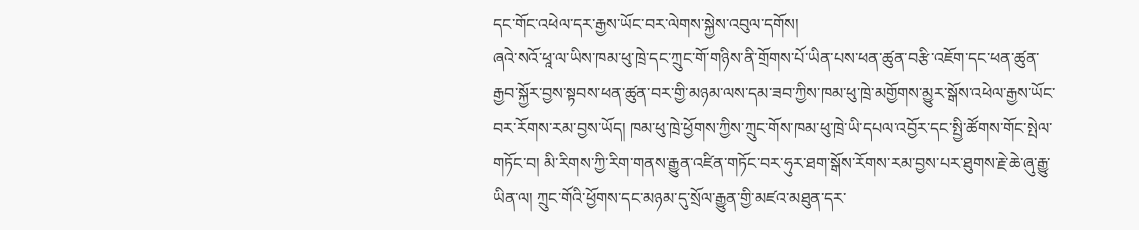དང་གོང་འཕེལ་དར་རྒྱས་ཡོང་བར་ལེགས་སྐྱེས་འབུལ་དགོས།
ཞའེ་སའོ་ཕཱ་ལ་ཡིས་ཁམ་ཕུ་ཁྲེ་དང་ཀྲུང་གོ་གཉིས་ནི་གྲོགས་པོ་ཡིན་པས་ཕན་ཚུན་བརྩི་འཇོག་དང་ཕན་ཚུན་རྒྱབ་སྐྱོར་བྱས་སྟབས་ཕན་ཚུན་བར་གྱི་མཉམ་ལས་དམ་ཟབ་ཀྱིས་ཁམ་ཕུ་ཁྲེ་མགྱོགས་མྱུར་སྒོས་འཕེལ་རྒྱས་ཡོང་བར་རོགས་རམ་བྱས་ཡོད། ཁམ་ཕུ་ཁྲེ་ཕྱོགས་ཀྱིས་ཀྲུང་གོས་ཁམ་ཕུ་ཁྲེ་ཡི་དཔལ་འབྱོར་དང་སྤྱི་ཚོགས་གོང་སྤེལ་གཏོང་བ། མི་རིགས་ཀྱི་རིག་གནས་རྒྱུན་འཛིན་གཏོང་བར་ཧུར་ཐག་སྒོས་རོགས་རམ་བྱས་པར་ཐུགས་རྗེ་ཆེ་ཞུ་རྒྱུ་ཡིན་ལ། ཀྲུང་གོའི་ཕྱོགས་དང་མཉམ་དུ་སྲོལ་རྒྱུན་གྱི་མཛའ་མཐུན་དར་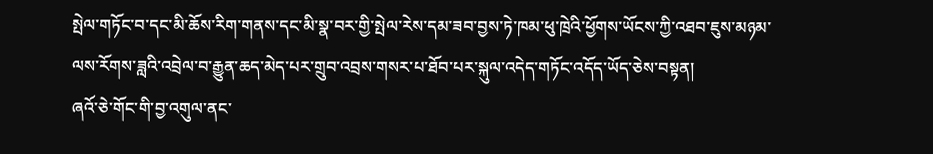སྤེལ་གཏོང་བ་དང་མི་ཆོས་རིག་གནས་དང་མི་སྣ་བར་གྱི་སྤེལ་རེས་དམ་ཟབ་བྱས་ཏེ་ཁམ་ཕུ་ཁྲེའི་ཕྱོགས་ཡོངས་ཀྱི་འཐབ་ཇུས་མཉམ་ལས་རོགས་ཟླའི་འབྲེལ་བ་རྒྱུན་ཆད་མེད་པར་གྲུབ་འབྲས་གསར་པ་ཐོབ་པར་སྐུལ་འདེད་གཏོང་འདོད་ཡོད་ཅེས་བསྟན།
ཞའོ་ཅེ་གོང་གི་བྱ་འགུལ་ནང་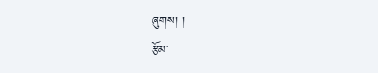ཞུགས། །
རྩོམ་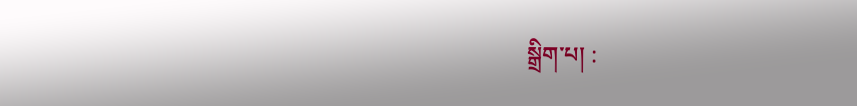སྒྲིག་པ། :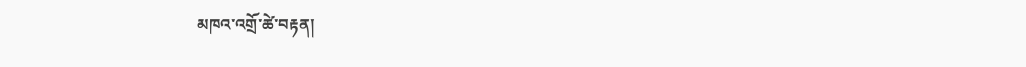མཁའ་འགྲོ་ཚེ་བརྟན།